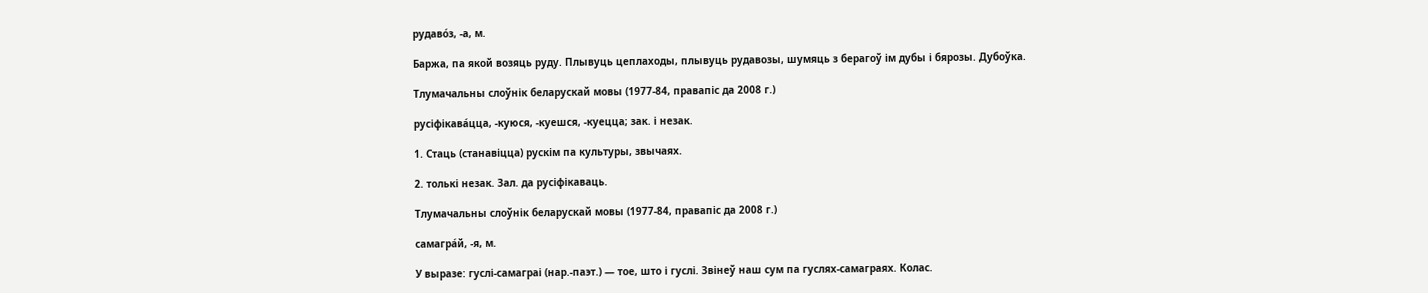рудаво́з, ‑а, м.

Баржа, па якой возяць руду. Плывуць цеплаходы, плывуць рудавозы, шумяць з берагоў ім дубы і бярозы. Дубоўка.

Тлумачальны слоўнік беларускай мовы (1977-84, правапіс да 2008 г.)

русіфікава́цца, ‑куюся, ‑куешся, ‑куецца; зак. і незак.

1. Стаць (станавіцца) рускім па культуры, звычаях.

2. толькі незак. Зал. да русіфікаваць.

Тлумачальны слоўнік беларускай мовы (1977-84, правапіс да 2008 г.)

самагра́й, ‑я, м.

У выразе: гуслі-самаграі (нар.-паэт.) — тое, што і гуслі. Звінеў наш сум па гуслях-самаграях. Колас.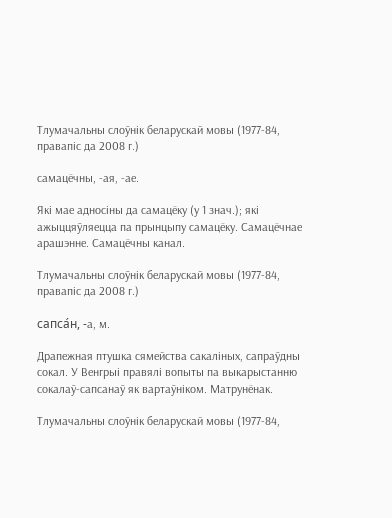Тлумачальны слоўнік беларускай мовы (1977-84, правапіс да 2008 г.)

самацёчны, ‑ая, ‑ае.

Які мае адносіны да самацёку (у 1 знач.); які ажыццяўляецца па прынцыпу самацёку. Самацёчнае арашэнне. Самацёчны канал.

Тлумачальны слоўнік беларускай мовы (1977-84, правапіс да 2008 г.)

сапса́н, ‑а, м.

Драпежная птушка сямейства сакаліных, сапраўдны сокал. У Венгрыі правялі вопыты па выкарыстанню сокалаў-сапсанаў як вартаўніком. Матрунёнак.

Тлумачальны слоўнік беларускай мовы (1977-84,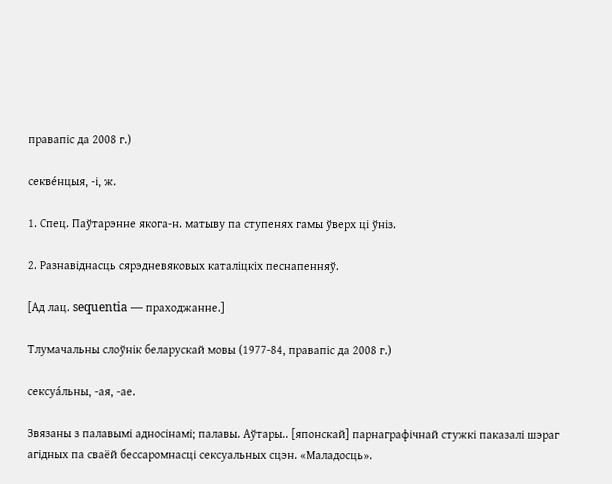правапіс да 2008 г.)

секве́нцыя, ‑і, ж.

1. Спец. Паўтарэнне якога‑н. матыву па ступенях гамы ўверх ці ўніз.

2. Разнавіднасць сярэдневяковых каталіцкіх песнапенняў.

[Ад лац. sequentia — праходжанне.]

Тлумачальны слоўнік беларускай мовы (1977-84, правапіс да 2008 г.)

сексуа́льны, ‑ая, ‑ае.

Звязаны з палавымі адносінамі; палавы. Аўтары.. [японскай] парнаграфічнай стужкі паказалі шэраг агідных па сваёй бессаромнасці сексуальных сцэн. «Маладосць».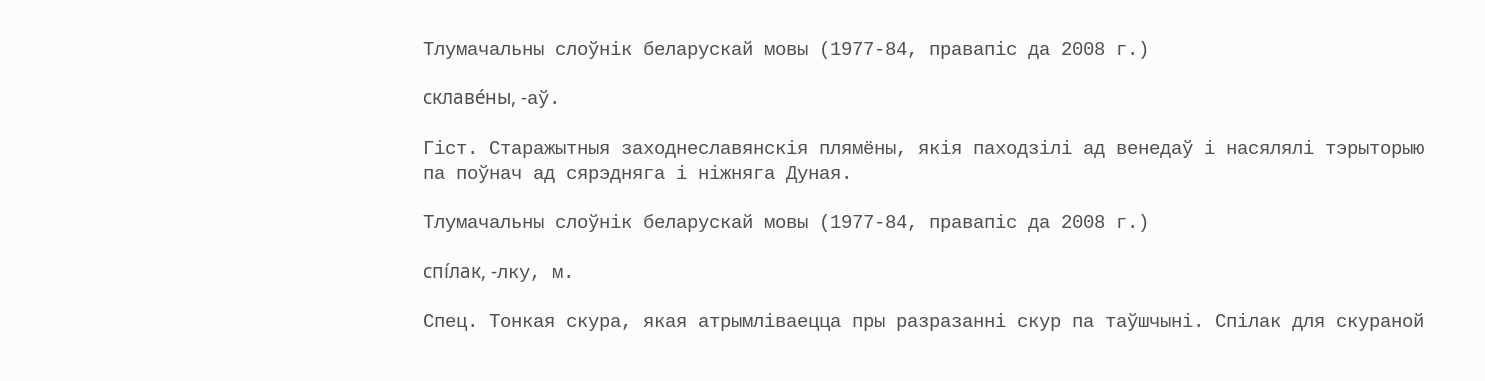Тлумачальны слоўнік беларускай мовы (1977-84, правапіс да 2008 г.)

склаве́ны, ‑аў.

Гіст. Старажытныя заходнеславянскія плямёны, якія паходзілі ад венедаў і насялялі тэрыторыю па поўнач ад сярэдняга і ніжняга Дуная.

Тлумачальны слоўнік беларускай мовы (1977-84, правапіс да 2008 г.)

спі́лак, ‑лку, м.

Спец. Тонкая скура, якая атрымліваецца пры разразанні скур па таўшчыні. Спілак для скураной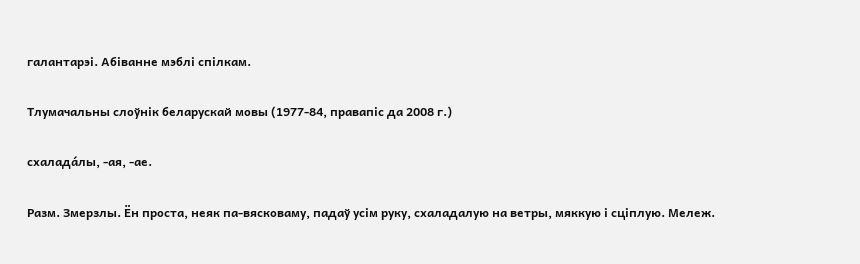галантарэі. Абіванне мэблі спілкам.

Тлумачальны слоўнік беларускай мовы (1977-84, правапіс да 2008 г.)

схалада́лы, ‑ая, ‑ае.

Разм. Змерзлы. Ён проста, неяк па-вясковаму, падаў усім руку, схаладалую на ветры, мяккую і сціплую. Мележ.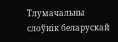Тлумачальны слоўнік беларускай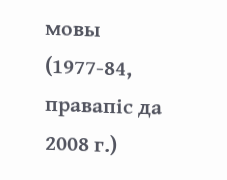мовы (1977-84, правапіс да 2008 г.)